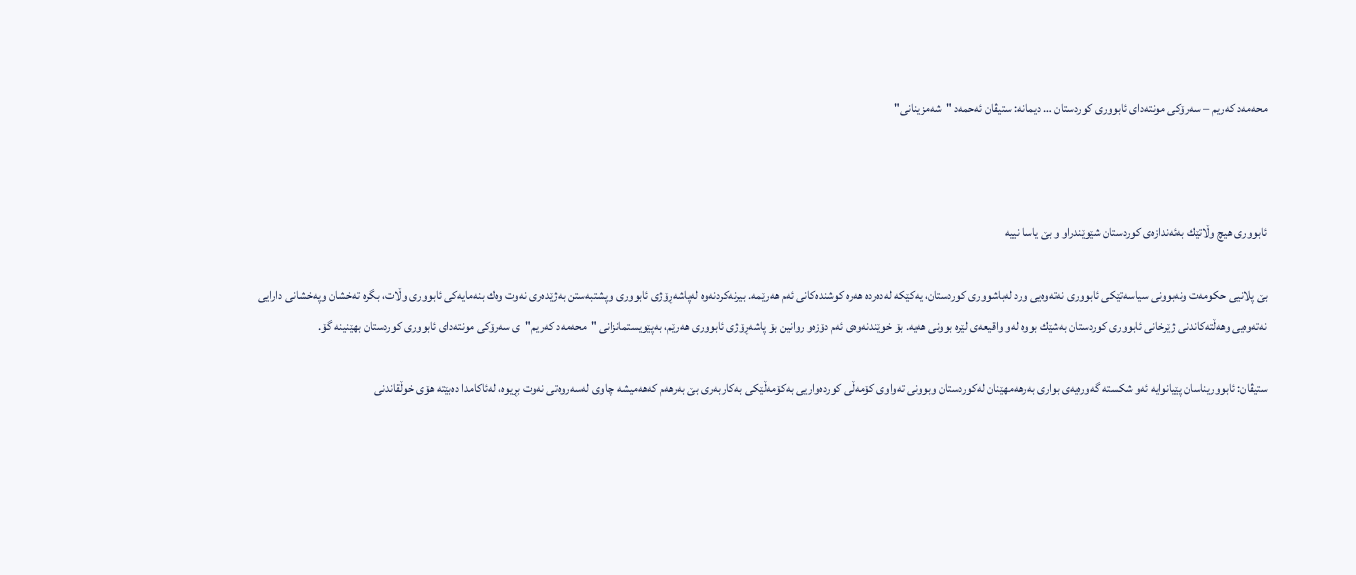محه‌مه‌د كه‌ریم – سه‌رۆكی مونته‌دای ئابووری كوردستان … دیمانه‌: ستیڤان ئه‌حمه‌د "شه‌مزینانی"



ئابووری هیچ وڵاتێك به‌ئه‌ندازه‌ی كوردستان شێوێندراو و بێ یاسا نییه‌

بێ پلانیی حكومه‌ت ونه‌بوونی سیاسه‌تێكی ئابووری نه‌ته‌وه‌یی ورد له‌باشووری كوردستان، یه‌كێكه‌ له‌ده‌رده‌ هه‌ره‌ كوشنده‌كانی ئه‌م هه‌رێمه‌. بیرنه‌كردنه‌وه‌ له‌پاشه‌ڕۆژی ئابووری وپشتبه‌ستن به‌ژێده‌ری نه‌وت وه‌ك بنه‌مایه‌كی ئابووری وڵات، بگره‌ ته‌خشان وپه‌خشانی دارایی نه‌ته‌وه‌یی وهه‌ڵته‌كاندنی ژێرخانی ئابووری كوردستان به‌شێك بووه‌ له‌و واقیعه‌ی لێره‌ بوونی هه‌یه‌. بۆ خوێندنه‌وه‌ی ئه‌م دۆزه‌و روانین بۆ پاشه‌ڕۆژی ئابووری هه‌رێم، به‌پێویستمانزانی "محه‌مه‌د كه‌ریم"ی سه‌رۆكی مونته‌دای ئابووری كوردستان بهێنینه‌ گۆ.

ستیڤان: ئابووریناسان پێیانوایه‌ ئه‌و شكسته‌ گه‌وره‌یه‌ی بواری به‌رهه‌مهێنان له‌كوردستان وبوونی ته‌واوی كۆمه‌ڵی كورده‌واریی به‌كۆمه‌ڵێكی به‌كاربه‌ری بێ به‌رهه‌م كه‌هه‌میشه‌ چاوی له‌سه‌روه‌تی نه‌وت بڕیوه‌، له‌ئاكامدا ده‌بێته‌ هۆی خوڵقاندنی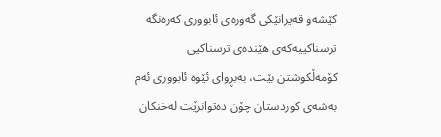كێشه‌و قه‌یرانێكی گه‌وره‌ی ئابووری كه‌ره‌نگه‌ ترسناكییه‌كه‌ی هێنده‌ی ترسناكیی كۆمه‌ڵكوشتن بێت، به‌بڕوای ئێوه‌ ئابووری ئه‌م به‌شه‌ی كوردستان چۆن ده‌توانرێت له‌خنكان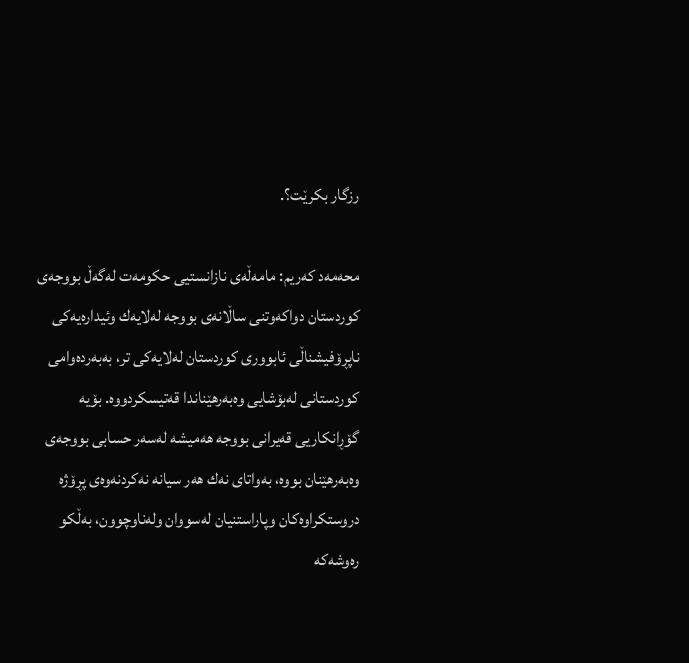رزگار بكرێت؟.

محه‌مه‌د كه‌ریم: مامه‌ڵه‌ی نازانستیی حكومه‌ت له‌گه‌ڵ بووجه‌ی كوردستان دواكه‌وتنی ساڵانه‌ی بووجه‌ له‌لایه‌ك وئیداره‌یه‌كی ناپڕۆفیشناڵی ئابووری كوردستان له‌لایه‌كی تر، به‌به‌رده‌وامی كوردستانی له‌بۆشایی وه‌به‌رهێناندا قه‌تیسكردووه‌. بۆیه‌ گۆڕانكاریی قه‌یرانی بووجه‌ هه‌میشه‌ له‌سه‌ر حسابی بووجه‌ی وه‌به‌رهێنان بووه‌، به‌واتای نه‌ك هه‌ر سیانه‌ نه‌كردنه‌وه‌ی پڕۆژه‌ دروستكراوه‌كان وپاراستنیان له‌سووان وله‌ناوچوون، به‌ڵكو ره‌وشه‌كه‌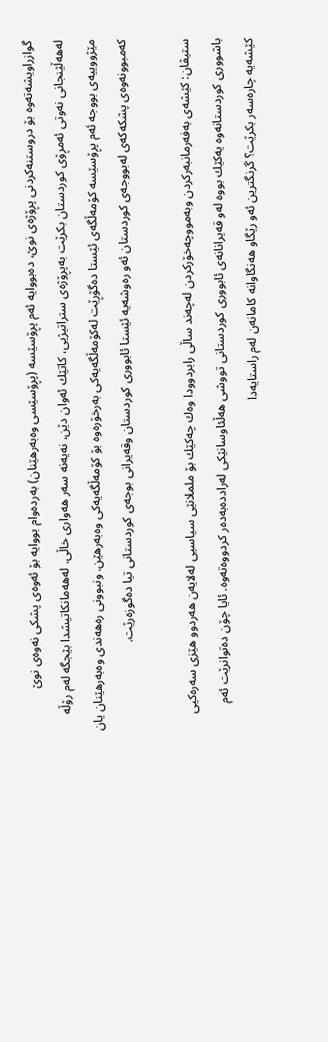گوازراویشه‌ته‌وه‌ بۆ دروستنه‌كردنی پڕۆژه‌ی نوێ، ده‌بووایه‌ ئه‌م پڕۆسێسه‌ (پڕۆسێسی وه‌به‌رهێنان) به‌رده‌وام بووایه‌ بۆ ئه‌وه‌ی پشكی نه‌وه‌ی نوێ له‌هه‌ڵێنجانی نه‌وتی ئه‌مڕۆی كوردستان بكرێت به‌پڕۆژه‌ی ستراتیژیی، كاتێك ئه‌وان دێن، نه‌یه‌نه‌ سه‌ر هه‌واری خاڵی. له‌هه‌مانكاتیشدا بێجگه‌ له‌م رۆڵه‌ مێژووییه‌ی بووجه‌ ئه‌م پڕۆسێسه‌ كۆمه‌ڵگه‌ی ئێستا ده‌گۆڕێت له‌كۆمه‌ڵگه‌یه‌كی به‌رخۆره‌وه‌ بۆ كۆمه‌ڵگه‌یه‌كی وه‌به‌رهێن. ونبوونی ره‌هه‌ندی وه‌به‌رهێنان یان كه‌مبوونه‌وه‌ی پشكه‌كه‌ی له‌بووجه‌ی كوردستان ئه‌و ره‌وشه‌یه‌ ئێستا ئابووری كوردستان وقه‌یرانی بوجه‌ی كوردستانی تیا ده‌گوزه‌رێت.

ستیڤان: كێشه‌ی به‌فه‌رمانبه‌ركردن وبه‌مووچه‌خۆركردن له‌چه‌ند ساڵی رابردوودا وه‌ك چه‌كێك بۆ ململانێی سیاسیی له‌لایه‌ن هه‌ردوو هێزی سه‌ره‌كیی باشووری كوردستانه‌وه‌ یه‌كێك بووه‌ له‌و قه‌یرانانه‌ی ئابووری كوردستانی تووشی هه‌ڵئاوسانێكی له‌رادده‌به‌ده‌ر كردووه‌ته‌وه‌. ئایا چۆن ده‌توانرێت ئه‌م كێشه‌یه‌ چاره‌سه‌ر بكرێت؟ گرنگترین ئه‌و رێگاو هه‌نگاوانه‌ كامانه‌ن له‌م راستایه‌دا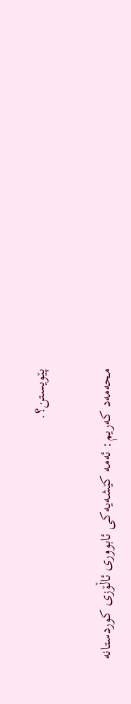پێویستن؟.

محه‌مه‌د كه‌ریم: ئه‌مه‌ كێشه‌یه‌كی ئابووری ئاڵۆزی كوردستانه‌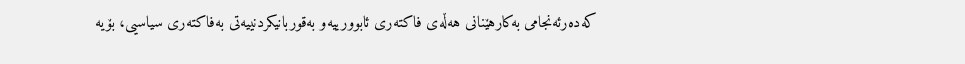كه‌ده‌رئه‌نجامی به‌كارهێنانی هه‌ڵه‌ی فاكته‌ری ئابوورییه‌و به‌قوربانیكردنییه‌تی به‌فاكته‌ری سیاسیی، بۆیه‌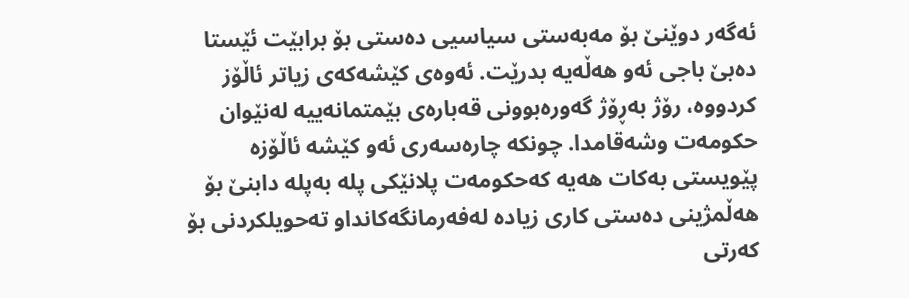ئه‌گه‌ر دوێنێ بۆ مه‌به‌ستی سیاسیی ده‌ستی بۆ برابێت ئێستا ده‌بێ باجی ئه‌و هه‌ڵه‌یه‌ بدرێت. ئه‌وه‌ی كێشه‌كه‌ی زیاتر ئاڵۆز كردووه‌، رۆژ به‌ڕۆژ گه‌وره‌بوونی قه‌باره‌ی بێمتمانه‌ییه‌ له‌نێوان حكومه‌ت وشه‌قامدا. چونكه‌ چاره‌سه‌ری ئه‌و كێشه‌ ئاڵۆزه‌ پێویستی به‌كات هه‌یه‌ كه‌حكومه‌ت پلانێكی پله‌ به‌پله‌ دابنێ بۆ هه‌ڵمژینی ده‌ستی كاری زیاده‌ له‌فه‌رمانگه‌كانداو ته‌حویلكردنی بۆ كه‌رتی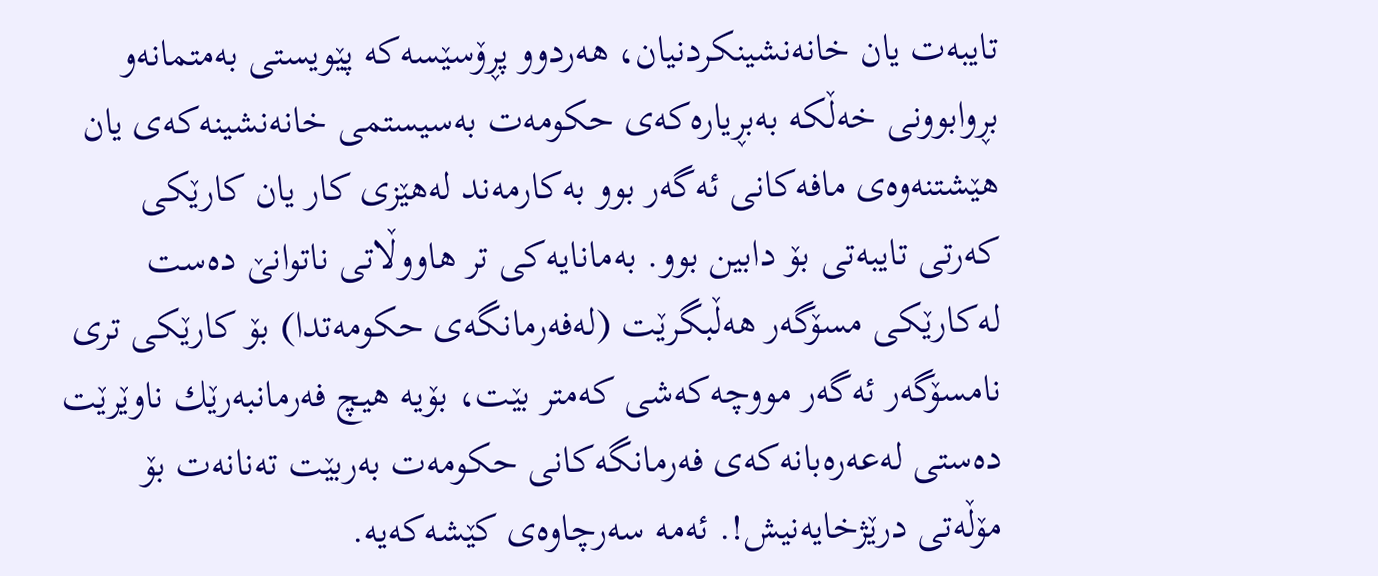تایبه‌ت یان خانه‌نشینكردنیان، هه‌ردوو پڕۆسێسه‌كه‌ پێویستی به‌متمانه‌و بڕوابوونی خه‌ڵكه‌ به‌بڕیاره‌كه‌ی حكومه‌ت به‌سیستمی خانه‌نشینه‌كه‌ی یان هێشتنه‌وه‌ی مافه‌كانی ئه‌گه‌ر بوو به‌كارمه‌ند له‌هێزی كار یان كارێكی كه‌رتی تایبه‌تی بۆ دابین بوو. به‌مانایه‌كی تر هاووڵاتی ناتوانێ ده‌ست له‌كارێكی مسۆگه‌ر هه‌ڵبگرێت (له‌فه‌رمانگه‌ی حكومه‌تدا) بۆ كارێكی تری نامسۆگه‌ر ئه‌گه‌ر مووچه‌كه‌شی كه‌متر بێت، بۆیه‌ هیچ فه‌رمانبه‌رێك ناوێرێت ده‌ستی له‌عه‌ره‌بانه‌كه‌ی فه‌رمانگه‌كانی حكومه‌ت به‌ربێت ته‌نانه‌ت بۆ مۆڵه‌تی درێژخایه‌نیش!. ئه‌مه‌ سه‌رچاوه‌ی كێشه‌كه‌یه‌.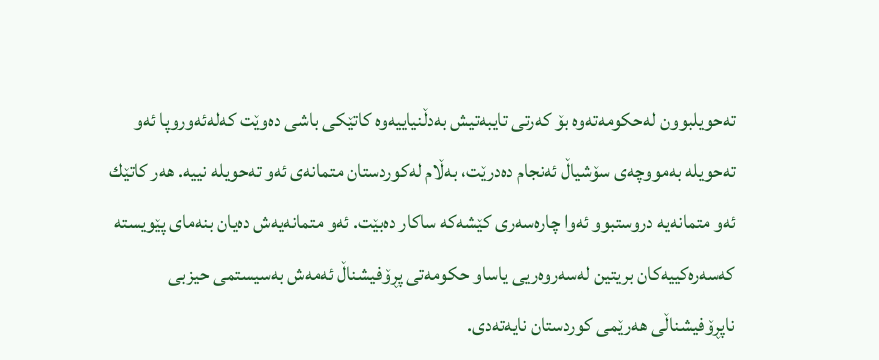ته‌حویلبوون له‌حكومه‌ته‌وه‌ بۆ كه‌رتی تایبه‌تیش به‌دڵنیاییه‌وه‌ كاتێكی باشی ده‌وێت كه‌له‌ئه‌وروپا ئه‌و ته‌حویله‌ به‌مووچه‌ی سۆشیاڵ ئه‌نجام ده‌درێت، به‌ڵام له‌كوردستان متمانه‌ی ئه‌و ته‌حویله‌ نییه‌. هه‌ر كاتێك ئه‌و متمانه‌یه‌ دروستبوو ئه‌وا چاره‌سه‌ری كێشه‌كه‌ ساكار ده‌بێت. ئه‌و متمانه‌یه‌ش ده‌یان بنه‌مای پێویسته‌ كه‌سه‌ره‌كییه‌كان بریتین له‌سه‌روه‌ریی یاساو حكومه‌تی پڕۆفیشناڵ ئه‌مه‌ش به‌سیستمی حیزبی ناپڕۆفیشناڵی هه‌رێمی كوردستان نایه‌ته‌دی.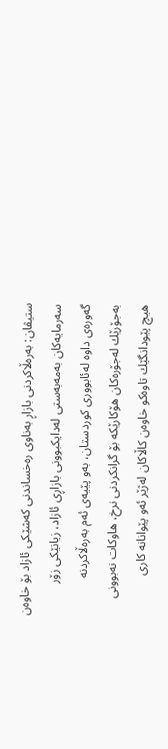ستیڤان: به‌ره‌ڵاكردنی بازاڕ به‌ناوی ره‌خساندنی كه‌شێكی ئازاد بۆ خاوه‌ن سه‌رمایه‌كان به‌مه‌به‌ستی له‌دایكبوونی بازاڕی ئازاد، زیانێكی زۆر گه‌وره‌ی داوه‌ له‌ئابووری كوردستان، به‌و پێیه‌ی ئه‌م به‌ره‌ڵاكردنه‌ به‌جۆرێك له‌جۆره‌كان هۆكارێكه‌ بۆ گرانكردنی نرخ، هاوكات نه‌بوونی هیچ پێودانگێك تاوه‌كو خاوه‌ن كاڵاكان له‌ژێر ئه‌و پێوانانه‌ كاری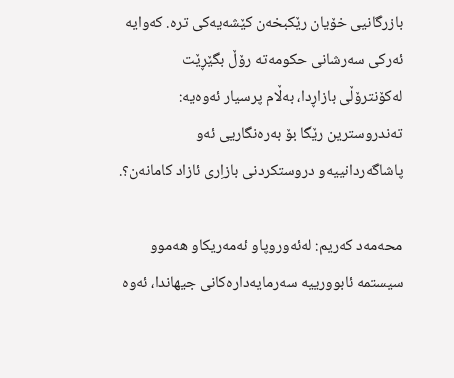بازرگانیی خۆیان رێكبخه‌ن كێشه‌یه‌كی تره‌. كه‌وایه‌ ئه‌ركی سه‌رشانی حكومه‌ته‌ رۆڵ بگێڕێت له‌كۆنترۆڵی بازاڕدا، به‌ڵام پرسیار ئه‌وه‌یه‌:  ته‌ندروسترین رێگا بۆ به‌ره‌نگاریی ئه‌و پاشاگه‌ردانییه‌و دروستكردنی بازاِری ئازاد كامانه‌ن؟.

محه‌مه‌د كه‌ریم: له‌ئه‌وروپاو ئه‌مه‌ریكاو هه‌موو سیستمه‌ ئابوورییه‌ سه‌رمایه‌داره‌كانی جیهاندا، ئه‌وه‌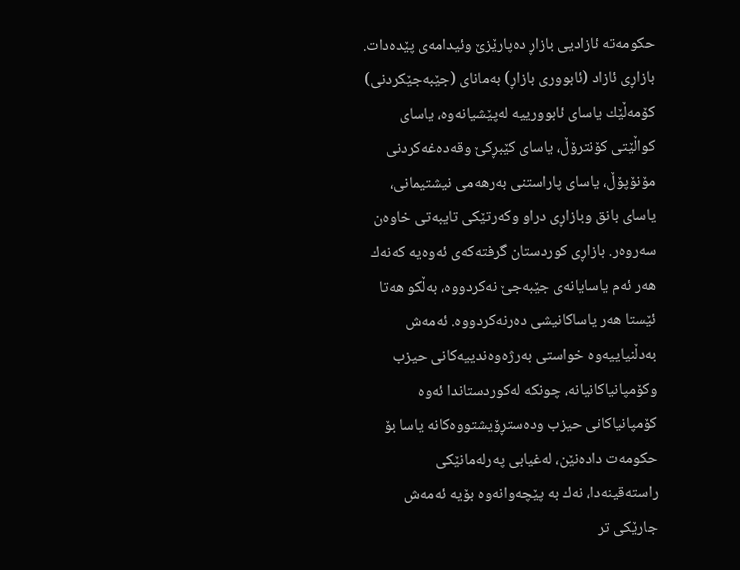حكومه‌ته‌ ئازادیی بازاڕ ده‌پارێزێ وئیدامه‌ی پێده‌دات. بازاڕی ئازاد (ئابووری بازاڕ) به‌مانای (جێبه‌جێكردنی) كۆمه‌ڵێك یاسای ئابوورییه‌ له‌پێشیانه‌وه‌، یاسای كواڵێتی كۆنترۆڵ، یاسای كێبڕكێ وقه‌ده‌غه‌كردنی مۆنۆپۆڵ، یاسای پاراستنی به‌رهه‌می نیشتیمانی، یاسای بانق وبازاڕی دراو وكه‌رتێكی تایبه‌تی خاوه‌ن سه‌روه‌ر. بازاڕی كوردستان گرفته‌كه‌ی ئه‌وه‌یه‌ كه‌نه‌ك هه‌ر ئه‌م یاسایانه‌ی جێبه‌جێ نه‌كردووه‌، به‌ڵكو هه‌تا ئێستا هه‌ر یاساكانیشی ده‌رنه‌كردووه‌. ئه‌مه‌ش به‌دڵنیاییه‌وه‌ خواستی به‌رژه‌وه‌ندییه‌كانی حیزب وكۆمپانیاكانیانه‌، چونكه‌ له‌كوردستاندا ئه‌وه‌ كۆمپانیاكانی حیزب وده‌ستڕۆیشتووه‌كانه‌ یاسا بۆ حكومه‌ت داده‌نێن، له‌غیابی په‌رله‌مانێكی راسته‌قینه‌دا، نه‌ك به‌ پێچه‌وانه‌وه‌ بۆیه‌ ئه‌مه‌ش جارێكی تر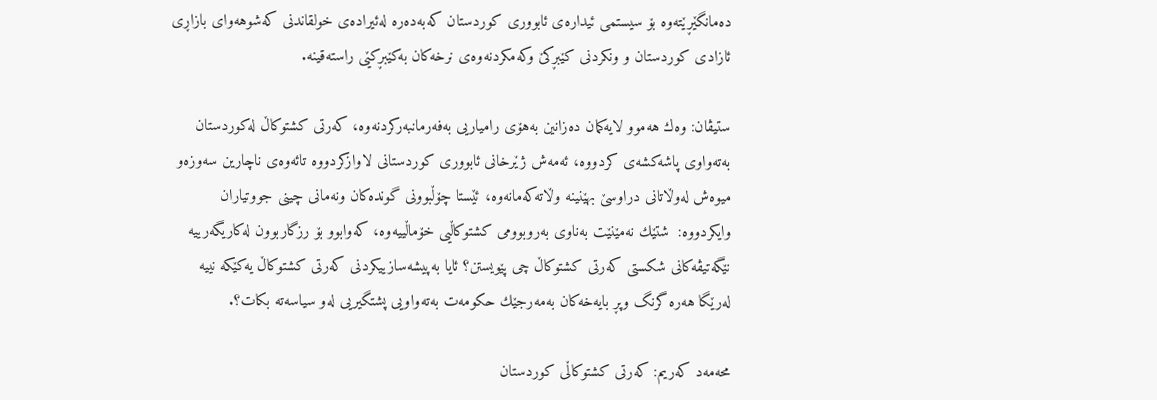ده‌مانگێڕێته‌وه‌ بۆ سیستمی ئیداره‌ی ئابووری كوردستان كه‌به‌ده‌ره‌ له‌ئیراده‌ی خولقاندنی كه‌شوهه‌وای بازاڕی ئازادی كوردستان و ونكردنی كێبڕكێ وكه‌مكردنه‌وه‌ی نرخه‌كان به‌كێبڕكێی راسته‌قینه‌.

ستیڤان: وه‌ك هه‌موو لایه‌كمان ده‌زانین به‌هۆی رامیاریی به‌فه‌رمانبه‌ركردنه‌وه‌، كه‌رتی كشتوكاڵ له‌كوردستان به‌ته‌واوی پاشه‌كشه‌ی كردووه‌، ئه‌مه‌ش ژێرخانی ئابووری كوردستانی لاوازكردووه‌ تائه‌وه‌ی ناچارین سه‌وزه‌و میوه‌ش له‌وڵاتانی دراوسێ بهێنینه‌ وڵاته‌كه‌مانه‌وه‌، ئێستا چۆڵبوونی گونده‌كان ونه‌مانی چینی جووتیاران وایكردووه‌:  شتێك نه‌مێنێت به‌ناوی به‌روبوومی كشتوكاڵیی خۆماڵییه‌وه‌، كه‌وابوو بۆ رزگاربوون له‌كاریگه‌رییه‌ نێگه‌تیڤه‌كانی شكستی كه‌رتی كشتوكاڵ چی پێویستن؟ ئایا به‌پیشه‌سازییكردنی كه‌رتی كشتوكاڵ یه‌كێكه‌ نییه‌ له‌رێگا هه‌ره‌ گرنگ وپڕ بایه‌خه‌كان به‌مه‌رجێك حكومه‌ت به‌ته‌واویی پشتگیریی له‌و سیاسه‌ته‌ بكات؟.

محه‌مه‌د كه‌ریم: كه‌رتی كشتوكاڵی كوردستان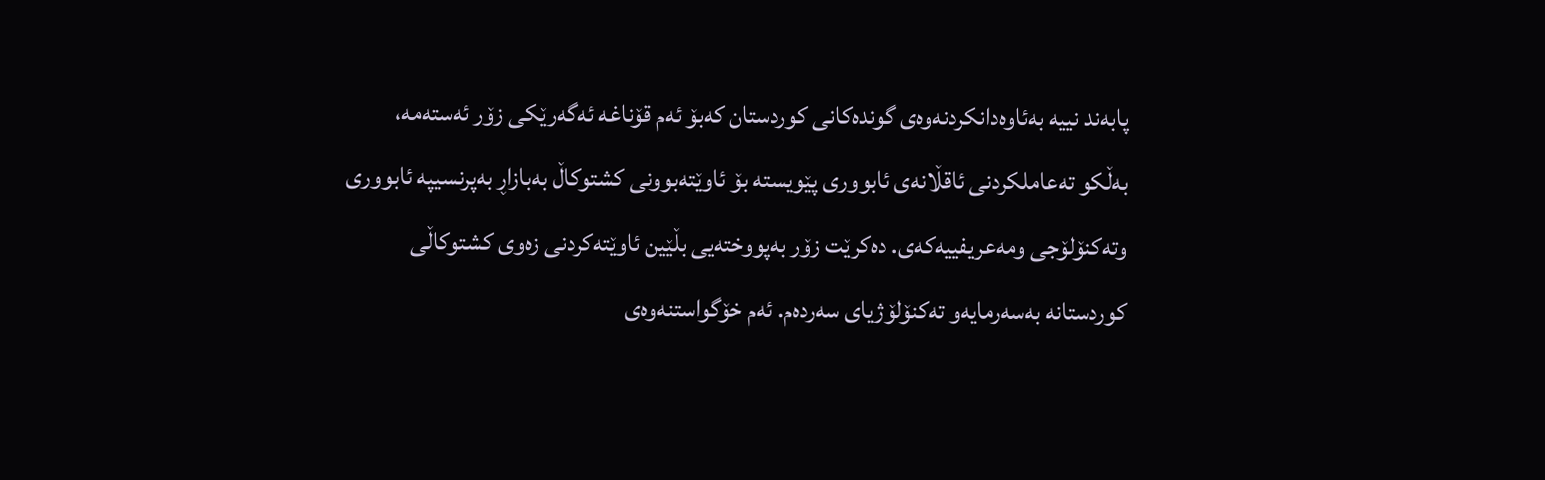پابه‌ند نییه‌ به‌ئاوه‌دانكردنه‌وه‌ی گونده‌كانی كوردستان كه‌بۆ ئه‌م قۆناغه‌ ئه‌گه‌رێكی زۆر ئه‌سته‌مه‌، به‌ڵكو ته‌عاملكردنی ئاقڵانه‌ی ئابووری پێویسته‌ بۆ ئاوێته‌بوونی كشتوكاڵ به‌بازاڕ به‌پرنسیپه‌ ئابووری وته‌كنۆلۆجی ومه‌عریفییه‌كه‌ی. ده‌كرێت زۆر به‌پووخته‌یی بڵێین ئاوێته‌كردنی زه‌وی كشتوكاڵی كوردستانه‌ به‌سه‌رمایه‌و ته‌كنۆلۆژیای سه‌رده‌م. ئه‌م خۆگواستنه‌وه‌ی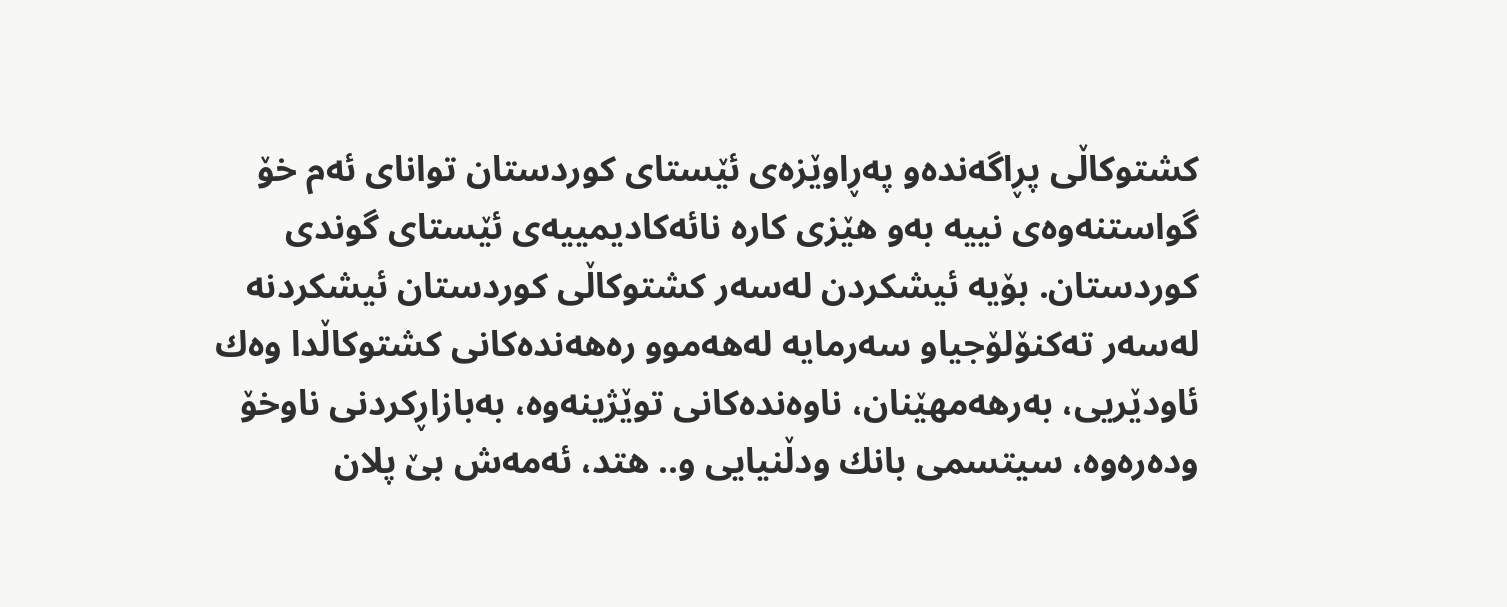كشتوكاڵی پڕاگه‌نده‌و په‌ڕاوێزه‌ی ئێستای كوردستان توانای ئه‌م خۆ گواستنه‌وه‌ی نییه‌ به‌و هێزی كاره‌ نائه‌كادیمییه‌ی ئێستای گوندی كوردستان. بۆیه‌ ئیشكردن له‌سه‌ر كشتوكاڵی كوردستان ئیشكردنه‌ له‌سه‌ر ته‌كنۆلۆجیاو سه‌رمایه‌ له‌هه‌موو ره‌هه‌نده‌كانی كشتوكاڵدا وه‌ك ئاودێریی، به‌رهه‌مهێنان، ناوه‌نده‌كانی توێژینه‌وه‌، به‌بازاڕكردنی ناوخۆ وده‌ره‌وه‌، سیتسمی بانك ودڵنیایی و.. هتد، ئه‌مه‌ش بێ پلان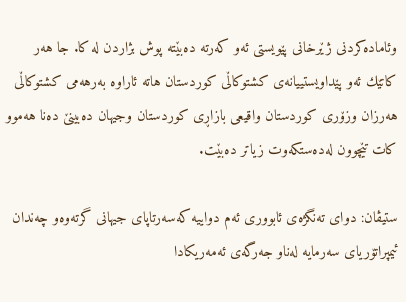وئاماده‌كردنی ژێرخانی پێویستی ئه‌و كه‌رته‌ ده‌بێته‌ پوش بژاردن له‌ كا. جا هه‌ر كاتێك ئه‌و پێداویستییانه‌ی كشتوكاڵی كوردستان هاته‌ ئاراوه‌ به‌رهه‌می كشتوكاڵی هه‌رزان وزۆری كوردستان واقیعی بازاڕی كوردستان وجیهان ده‌بینێ ده‌نا هه‌موو كات تێچوون له‌ده‌ستكه‌وت زیاتر ده‌بێت.

ستیڤان: دوای ته‌نگژه‌ی ئابووری ئه‌م دواییه‌ كه‌سه‌رتاپای جیهانی گرته‌وه‌و چه‌ندان ئیمپراتۆریای سه‌رمایه‌ له‌ناو جه‌رگه‌ی ئه‌مه‌ریكادا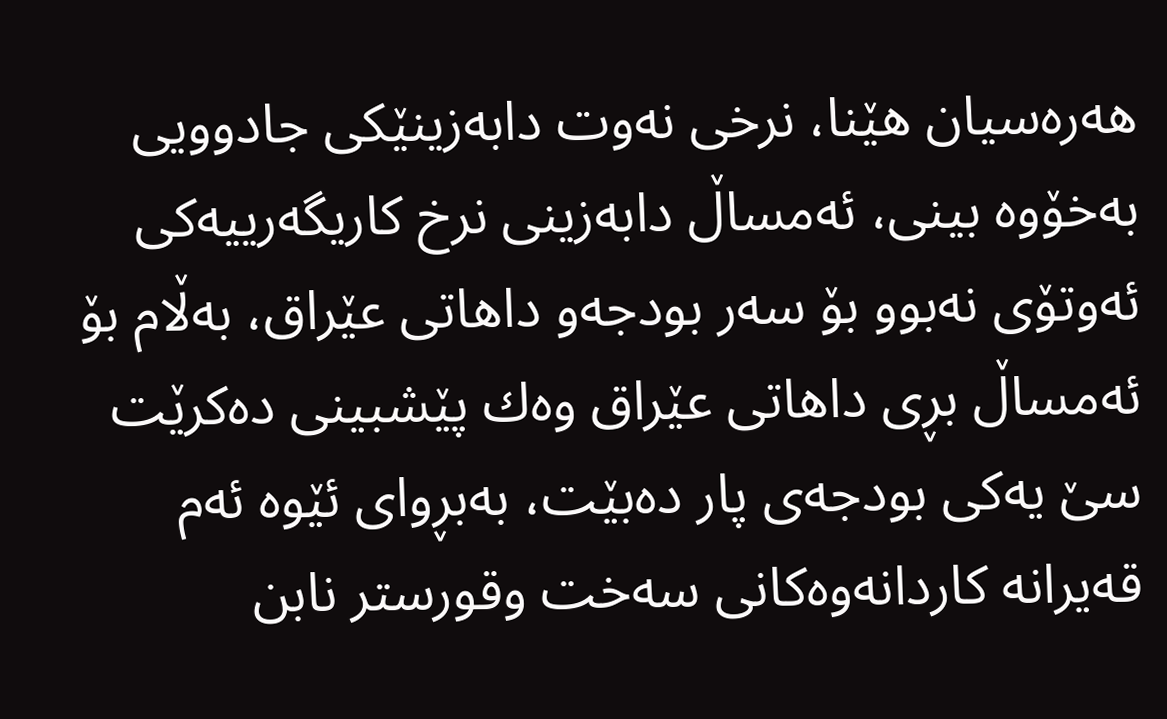هه‌ره‌سیان هێنا، نرخی نه‌وت دابه‌زینێكی جادوویی به‌خۆوه‌ بینی، ئه‌مساڵ دابه‌زینی نرخ كاریگه‌رییه‌كی ئه‌وتۆی نه‌بوو بۆ سه‌ر بودجه‌و داهاتی عێراق، به‌ڵام بۆ ئه‌مساڵ بڕی داهاتی عێراق وه‌ك پێشبینی ده‌كرێت سێ یه‌كی بودجه‌ی پار ده‌بێت، به‌بڕوای ئێوه‌ ئه‌م قه‌یرانه‌ كاردانه‌وه‌كانی سه‌خت وقورستر نابن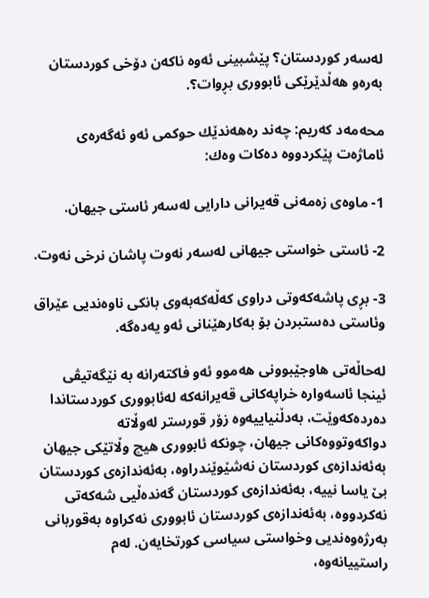له‌سه‌ر كوردستان؟ پێشبینی ئه‌وه‌ ناكه‌ن دۆخی كوردستان به‌ره‌و هه‌ڵدێرێكی ئابووری بڕوات؟.

محه‌مه‌د كه‌ریم: چه‌ند ره‌هه‌ندێك حوكمی ئه‌و ئه‌گه‌ره‌ی ئاماژه‌ت پێكردووه‌ ده‌كات وه‌ك:

1- ماوه‌ی زه‌مه‌نی قه‌یرانی دارایی له‌سه‌ر ئاستی جیهان.

2- ئاستی خواستی جیهانی له‌سه‌ر نه‌وت پاشان نرخی نه‌وت.

3- بڕی پاشه‌كه‌وتی دراوی كه‌ڵه‌كه‌به‌وی بانكی ناوه‌ندیی عێراق وئاستی ده‌ستبردن بۆ به‌كارهێنانی ئه‌و یه‌ده‌گه‌.

له‌حاڵه‌تی هاوجێبوونی هه‌موو ئه‌و فاكته‌رانه‌ به‌ نێگه‌تیڤی ئینجا ئاسه‌واره‌ خراپه‌كانی قه‌یرانه‌كه‌ له‌ئابووری كوردستاندا ده‌رده‌كه‌وێت، به‌دڵنیاییه‌وه‌ زۆر قورستر له‌وڵاته‌ دواكه‌وتووه‌كانی جیهان، چونكه‌ ئابووری هیچ وڵاتێكی جیهان به‌ئه‌ندازه‌ی كوردستان نه‌شێوێندراوه‌، به‌ئه‌ندازه‌ی كوردستان بێ یاسا نییه‌، به‌ئه‌ندازه‌ی كوردستان گه‌نده‌ڵیی شه‌كه‌تی نه‌كردووه‌، به‌ئه‌ندازه‌ی كوردستان ئابووری نه‌كراوه‌ به‌قوربانی به‌رژه‌وه‌ندیی وخواستی سیاسی كورتخایه‌ن. له‌م راستییانه‌وه‌،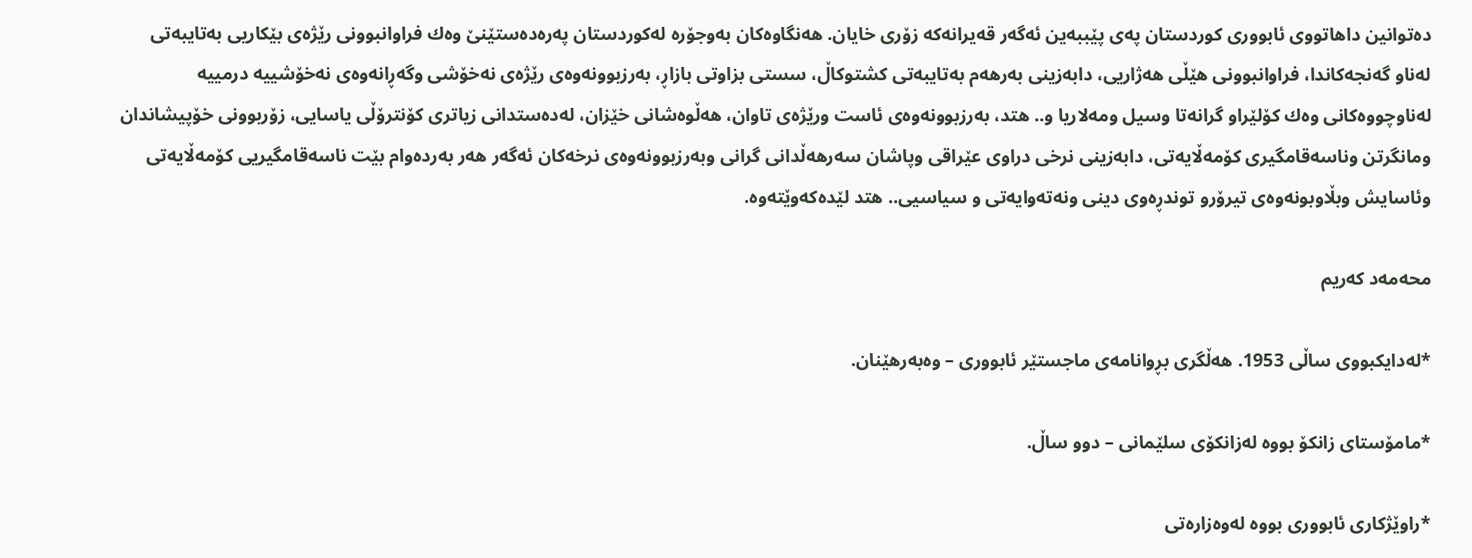ده‌توانین داهاتووی ئابووری كوردستان په‌ی پێببه‌ین ئه‌گه‌ر قه‌یرانه‌كه‌ زۆری خایان. هه‌نگاوه‌كان به‌وجۆره‌ له‌كوردستان په‌ره‌ده‌ستێنێ وه‌ك فراوانبوونی رێژه‌ی بێكاریی به‌تایبه‌تی له‌ناو گه‌نجه‌كاندا، فراوانبوونی هێڵی هه‌ژاریی، دابه‌زینی به‌رهه‌م به‌تایبه‌تی كشتوكاڵ، سستی بزاوتی بازاڕ، به‌رزبوونه‌وه‌ی رێژه‌ی نه‌خۆشی وگه‌ڕانه‌وه‌ی نه‌خۆشییه‌ درمییه‌ له‌ناوچووه‌كانی وه‌ك كۆلێراو گرانه‌تا وسیل ومه‌لاریا و.. هتد، به‌رزبوونه‌وه‌ی ئاست ورێژه‌ی تاوان، هه‌ڵوه‌شانی خێزان، له‌ده‌ستدانی زیاتری كۆنترۆڵی یاسایی، زۆربوونی خۆپیشاندان ومانگرتن وناسه‌قامگیری كۆمه‌ڵایه‌تی، دابه‌زینی نرخی دراوی عێراقی وپاشان سه‌رهه‌ڵدانی گرانی وبه‌رزبوونه‌وه‌ی نرخه‌كان ئه‌گه‌ر هه‌ر به‌رده‌وام بێت ناسه‌قامگیریی كۆمه‌ڵایه‌تی وئاسایش وبڵاوبونه‌وه‌ی تیرۆرو توندڕه‌وی دینی ونه‌ته‌وایه‌تی و سیاسیی.. هتد لێده‌كه‌وێته‌وه‌.

محه‌مه‌د كه‌ریم

*له‌دایكبووی ساڵی 1953. هه‌ڵگری بڕوانامه‌ی ماجستێر ئابووری – وه‌به‌رهێنان.

*مامۆستای زانكۆ بووه‌ له‌زانكۆی سلێمانی – دوو ساڵ.

*راوێژكاری ئابووری بووه‌ له‌وه‌زاره‌تی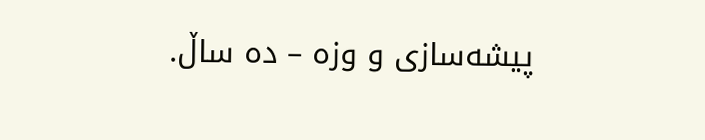پیشه‌سازی و وزه‌ – ده‌ ساڵ.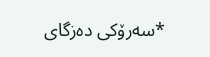*سه‌رۆكی ده‌زگای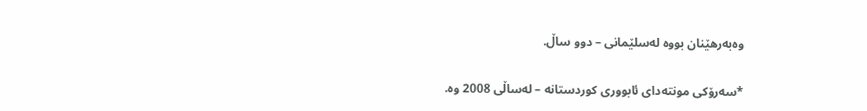وه‌به‌رهێنان بووه‌ له‌سلێمانی – دوو ساڵ.

*سه‌رۆكی مونته‌دای ئابووری كوردستانه‌ – له‌ساڵی 2008 وه‌.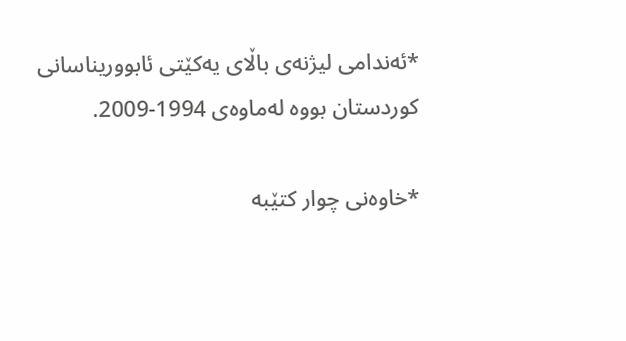*ئه‌ندامی لیژنه‌ی باڵای یه‌كێتی ئابووریناسانی كوردستان بووه‌ له‌ماوه‌ی 1994-2009.

*خاوه‌نی چوار كتێبه‌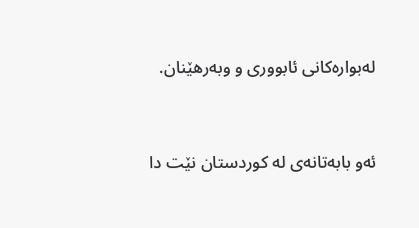له‌بواره‌كانی ئابووری و وبه‌رهێنان.




ئه‌و بابه‌تانه‌ی له‌ کوردستان نێت دا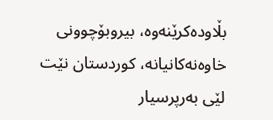بڵاوده‌کرێنه‌وه‌، بیروبۆچوونی خاوه‌نه‌کانیانه‌، کوردستان نێت لێی به‌رپرسیار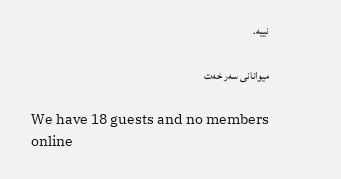نییه‌.

میوانانی سەر خەت

We have 18 guests and no members online